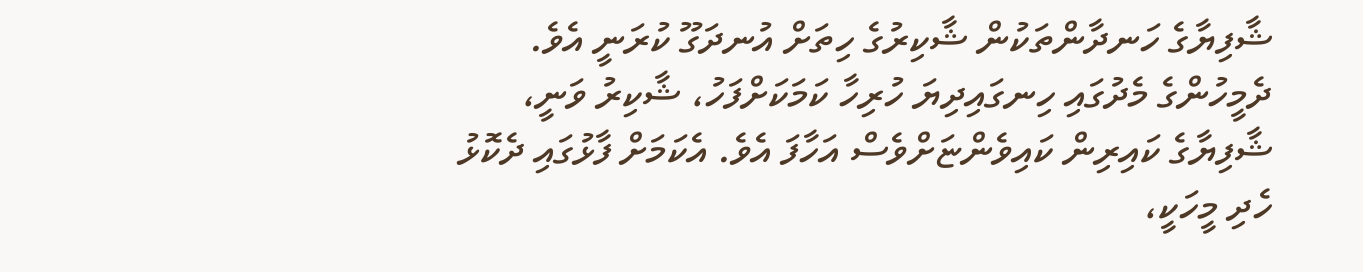ޝާފިޔާގެ ހަނދާންތަކުން ޝާކިރުގެ ހިތަށް އުނދަގޫ ކުރަނީ އެވެ. ދެމީހުންގެ މެދުގައި ހިނގައިދިޔަ ހުރިހާ ކަމަކަށްފަހު، ޝާކިރު ވަނީ، ޝާފިޔާގެ ކައިރިން ކައިވެންޏަށްވެސް އަހާފަ އެވެ. އެކަމަށް ފާޅުގައި ދެކޮޅު ހެދި މީހަކީ،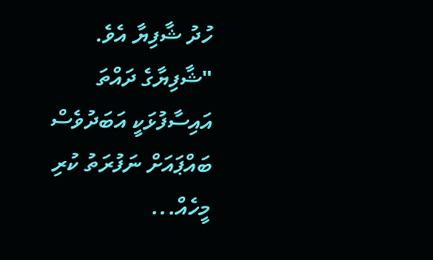ހުދު ޝާފިޔާ އެވެ.
"ޝާފިޔާގެ ދައްތަ އައިސާފުޅަކީ އަބަދުވެސް ބައްޕައަށް ނަފުރަތު ކުރި މީހެއް...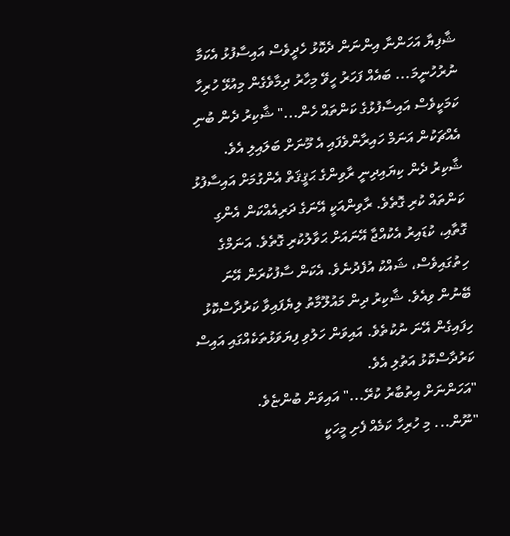ޝާފިޔާ އަހަންނާ އިންނަން ދެކޮޅު ހެދީވެސް އައިސާފުޅު އެކަމާ ނުރުހުނީމަ... ބައެއް ފަހަރު ހީވޭ މިހާރު ދިމާވެގެން މިއުޅޭ ހުރިހާ ކަމަކީވެސް އައިސާފުޅުގެ ކަންތައް ހެން..." ޝާކިރު ދެން ބުނި އެއްޗަކުން އަނަމް ހައިރާންވެފައި އެ މޫނަށް ބަލައިލި އެވެ.
ޝާކިރު ދެން ކިޔައިދިނީ ރާވިންގެ ޙަޤީޤަތް އެންގުމަށް އައިސާފުޅު ކަންތައް ކުރި ގޮތެވެ. ރާވިންއަކީ އޭނަގެ ދަރިއެއްކަން އެންގި ގޮތާއި، ކުޑައިރު އެކުއްޖާ އޭނައަށް ޙަވާލުކުރި ގޮތެވެ. އަނަމްގެ ހިތުގައިވެސް، ޝައްކު އުފެދުނެވެ. އެކަން ސާފުކުރަން އޭނަ ބޭނުން ވިއެވެ. ޝާކިރު ދިން މައުލޫމާތު ލިޔެފައިވާ ކަރުދާސްކޮޅު ހިފައިގެން އޭނަ ނުކުތެވެ. އައިވަން ހަލުވި ފިޔަވަޅުތަކެއްގައި އައިސް ކަރުދާސްކޮޅު އަތުލި އެވެ.
"އަހަންނަށް އިތުބާރު ކުރޭ..." އައިވަން ބުންޏެވެ.
"ނޫން... މި ހުރިހާ ކަމެއް ފެށި މީހަކީ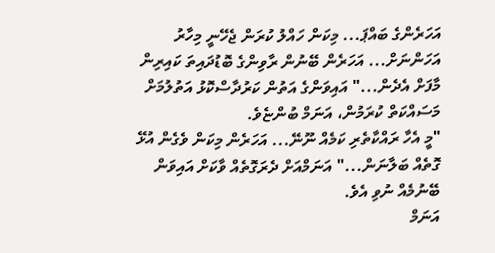އަހަރެންގެ ބައްޕަ... މިކަން ހައްލު ކުރަން ޖެހޭނީ މިހާރު އަހަންނަށް... އަހަރެން ބޭނުން ރާވިންގެ ބޮޑުދައިތަ ކައިރިން މާފަށް އެދެން..." އައިވަންގެ އަތުން ކަރުދާސްކޮޅު އަތުލުމަށް މަސައްކަތް ކުރަމުން، އަނަމް ބުންޏެވެ.
"މީ އެހާ ރައްކާތެރި ކަމެއް ނޫނޭ... އަހަރެން މިކަން ވެގެން އުޅޭ ގޮތެއް ބަލާނަން..." އަނަމްއަށް ދެރަގޮތެއް ވާކަށް އައިވަން ބޭނުމެއް ނުވި އެވެ.
އަނަމް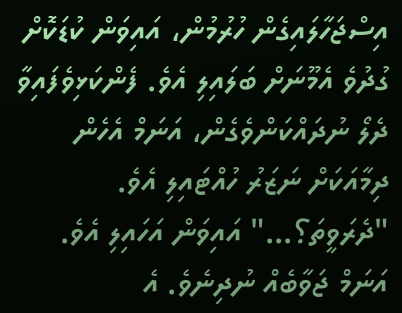އިސްޖަހާލައިގެން ހުރުމުން، އައިވަން ކުޑަކޮށް ގުދުވެ އެމޫނަށް ބަލައިލި އެވެ. ފެންކަޅިވެފައިވާ ދެލޯ ނުދައްކަންވެގެން، އަނަމް އެހެން ދިމާއަކަށް ނަޒަރު ހުއްޓައިލި އެވެ.
"ދެރަވީތަ؟..." އައިވަން އަހައިލި އެވެ.
އަނަމް ޖަވާބެއް ނުދިނެވެ. އެ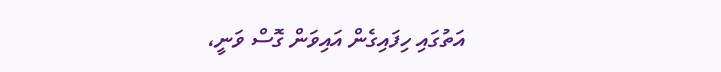އަތުގައި ހިފައިގެން އައިވަން ގޮސް ވަނީ،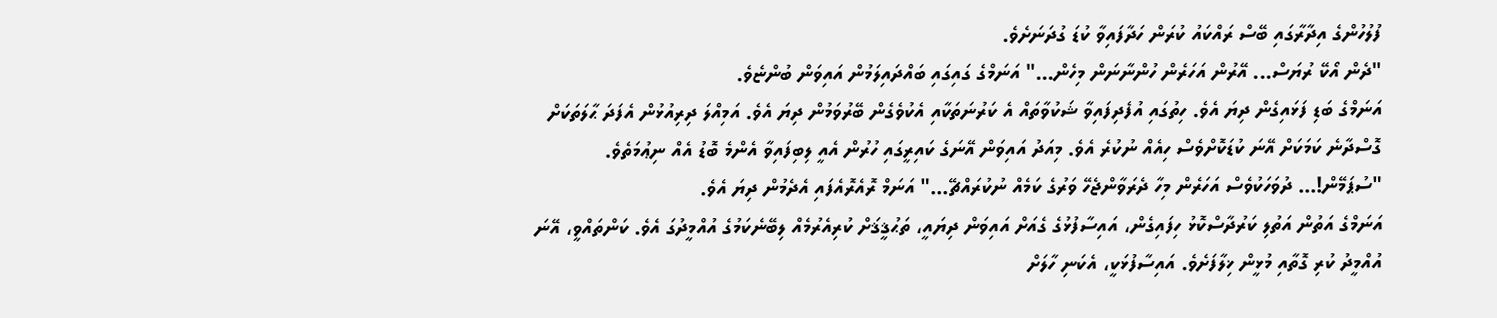ފުލުހުންގެ އިދާރާގައި ބޭސް ރައްކައު ކުރަން ހަދާފައިވާ ކުޑަ ގުދަނަށެވެ.
"ދެން އޯކޭ ރުޔަސް... އޭރުން އަހަރެން ހުންނާނަން މިހެން..." އަނަމްގެ ގައިގައި ބައްދައިލަމުން އައިވަން ބުންޏެވެ.
އަނަމްގެ ބަޑި ފަޅައިގެން ދިޔަ އެވެ. ހިތުގައި އުފެދިފައިވާ ޝަކުވާތައް އެ ކަރުނަތަކާއި އެކުވެގެން ބޭރުވަމުން ދިޔަ އެވެ. އަމިއްލަ ދިރިއުޅުން އެފަދަ ޙާލަތަކަށް ގޮސްދާނެ ކަމަކަށް އޭނަ ކުޑަކޮށްވެސް ހިއެއް ނުކުރެ އެވެ. މިއަދު އައިވަން އޭނަގެ ކައިރީގައި ހުރުން އެއީ ލިބިފައިވާ އެންމެ ބޮޑު އެއް ނިޢުމަތެވެ.
"ސުޕަމޭން!... ދުވަހަކުވެސް އަހަރެން މިހާ ދެރަވާންޖެހޭ ވަރުގެ ކަމެއް ނުކުރައްޗޭ..." އަނަމް ރޮއެރޮއެފައި އެދެމުން ދިޔަ އެވެ.
އަނަމްގެ އަތުން އަތުލި ކަރުދާސްކޮޅު ހިފައިގެން، އައިސާފުޅުގެ ގެއަށް އައިވަން ދިޔައީ، ތަޙުޤީޤަށް ކުރިއެރުމެއް ލިބޭނެކަމުގެ އުއްމީދުގަ އެވެ. ކަންތައްވީ، އޭނަ އުއްމީދު ކުރި ގޮތާއި މުޅީން ޚިލާފަށެވެ. އައިސާފުޅަކީ، އެކަނި ހާލަށް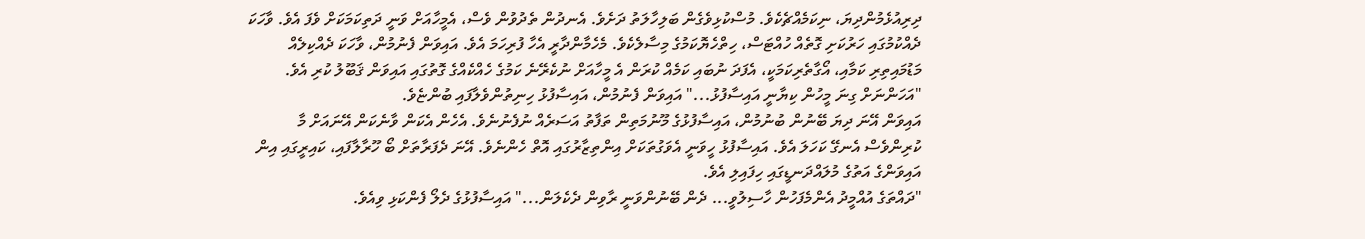ދިރިއުޅެމުންދިޔަ، ނިކަމެއްޗެކެވެ. މުސްކުޅިވެގެން ބަލިހާލަތު ދަށެވެ. އެނދުން ތެދުވުން ވެސް، އެމީހާއަށް ވަނީ ދަތިކަމަކަށް ވެފަ އެވެ. ވާހަކަ ދެއްކުމުގައި ހަރުކަށި ގޮތެއް ހުއްޓަސް، ހިތްހެޔޮކަމުގެ މިސާލެކެވެ. މެހެމާންދާރީ އެހާ ފުރިހަމަ އެވެ. އައިވަން ފެނުމުން، ވާހަކަ ދެއްކިލެއް މަޑުމައިތިރި ކަމާއި، އޯގާތެރިކަމަކީ، އެފަދަ ނުބައި ކަމެއް ކުރަން އެ މީހާއަށް ނުކެރޭނެ ކަމުގެ ހެއްކެއްގެ ގޮތުގައި އައިވަން ޤަބޫލު ކުރި އެވެ.
"އަހަންނަށް ގިނަ މީހުން ކިޔާނީ އައިސާފުޅު..." އައިވަން ފެނުމުން، އައިސާފުޅު ހިނިތުންވެލާފައި ބުންޏެވެ.
އައިވަން އޭނަ ދިޔަ ބޭނުން ބުނުމުން، އައިސާފުޅުގެ މޫނުމަތިން ތަފާތު އަސަރެއް ނުފެނުނެވެ. އެހެން އެކަން ވާނެކަން އޭނައަށް މާ ކުރިންވެސް އެނގޭ ކަހަލަ އެވެ. އައިސާފުޅު ހީވަނީ އެވަގުތަކަށް އިންތިޒާރުގައި އޮތް ހެންނެވެ. އޭނަ ދެފަރާތަށް ބޯ ހޫރާލާފައި، ކައިރީގައި އިން އައިވަންގެ އަތުގެ މުލައްދަނޑީގައި ހިފައިލި އެވެ.
"ދައްތަގެ އުއްމީދު އެންމެފަހުން ހާސިލުވީ... ދެން ބޭނުންވަނީ ރާވިން ދެކެލަން..." އައިސާފުޅުގެ ދެލޯ ފެންކަޅި ވިއެވެ.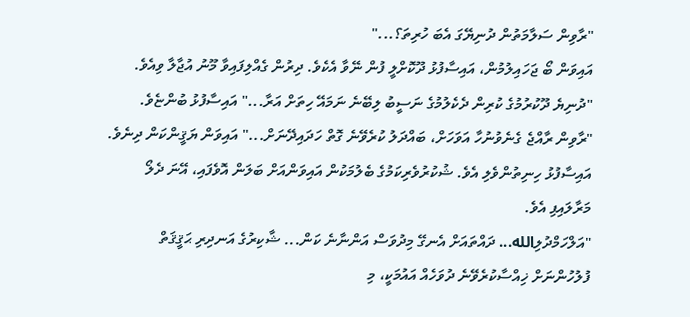"ރާވިން ސަލާމަތުން ދުނިޔޭގަ އެބަ ހުރިތަ؟..."
އައިވަން ބޯ ޖަހައިލުމުން، އައިސާފުޅު ދޫކޮށްލީ ފުން ނޭވާ އެކެވެ. ދިރުން ގެއްލިފައިވާ މޫނު އުޖާލާ ވިއެވެ.
"ދުނިޔެ ދޫކުރުމުގެ ކުރިން ދެކެލުމުގެ ނަސީބު ލިބޭނެ ނަމައޭ ހިތަށް އަރާ..." އައިސާފުޅު ބުންޏެވެ.
"ރާވިން ރާއްޖެ ގެނެވުނުހާ އަވަހަށް، ބައްދަލު ކުރެވޭނެ ގޮތް ހަދައިދޭނަށް..." އައިވަން ޔަޤީންކަން ދިނެވެ.
އައިސާފުޅު ހިނިތުންވެލި އެވެ. ޝުކުރުވެރިކަމުގެ ބެލުމަކުން އައިވަންއަށް ބަލަން އޮވެފައި، އޭނަ ދެލޯ މަރާލައިފި އެވެ.
"އަލްހަމްދުލިالله... ދައްތައަށް އެނގޭ މިދުވަސް އަންނާނެ ކަން... ޝާކިރުގެ އަނދިރި ޙަޤީޤަތް ފުލުހުންނަށް ޚިއްސާކުރެވޭނެ ދުވަހެއް އައުމަކީ، މި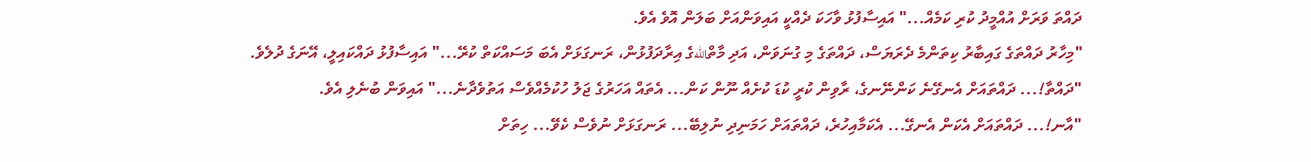ދައްތަ ވަރަށް އުއްމީދު ކުރި ކަމެއް..." އައިސާފުޅު ވާހަކަ ދެއްކީ އައިވަންއަށް ބަލަން އޮވެ އެވެ.
"މިހާރު ދައްތަގެ ގައިބާރު ކިތަންމެ ދެރަޔަސް، ދައްތަގެ މި ގުނަވަން، އަދި މާތްاللهގެ އިރާދަފުޅުން، ރަނގަޅަށް އެބަ މަސައްކަތް ކުރޭ..." އައިސާފުޅު ދައްކައިލީ، އޭނަގެ ދުލެވެ.
"ދައްތާ!... ދައްތައަށް އެނގޭނެ ކަންނޭނގެ، ރާވިން ކުރީ ކުޑަ ކުށެއް ނޫން ކަން... އެތައް އަހަރުގެ ޖަލު ހުކުމެއްވެސް އަތުވެދާނެ..." އައިވަން ބުނެލި އެވެ.
"އާނ!... ދައްތައަށް އެކަން އެނގޭ... އެކަމާއިހުރެ، ދައްތައަށް ހަމަނިދި ނުލިބޭ... ރަނގަޅަށް ނުވެސް ކެވޭ... ހިތަށް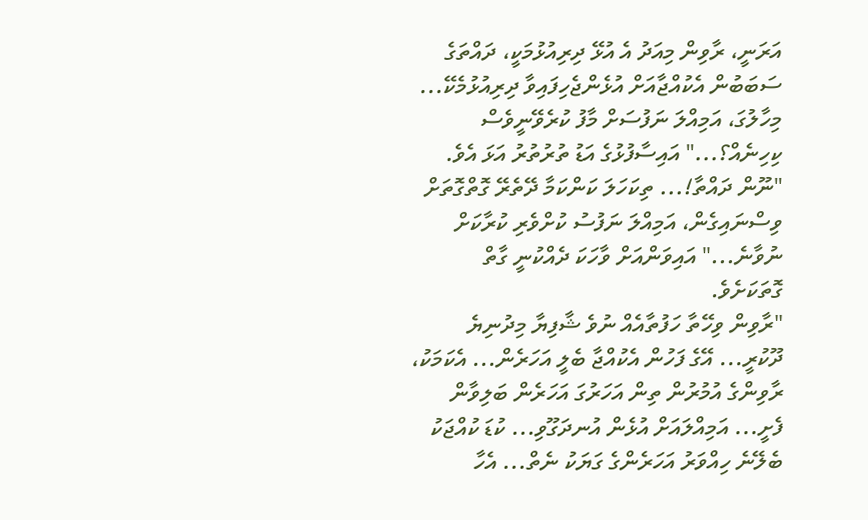އަރަނީ، ރާވިން މިއަދު އެ އުޅޭ ދިރިއުޅުމަކީ، ދައްތަގެ ސަބަބުން އެކުއްޖާއަށް އުޅެންޖެހިފައިވާ ދިރިއުޅުމެކޭ... މިހާލުގަ، އަމިއްލަ ނަފުސަށް މާފު ކުރެވޭނީވެސް ކިހިނެއް؟..." އައިސާފުޅުގެ އަޑު ތުރުތުރު އަޅަ އެވެ.
"ނޫން ދައްތާ!... ތިކަހަލަ ކަންކަމާ ދޭތެރޭ ގޮތްގޮތަށް ވިސްނައިގެން، އަމިއްލަ ނަފުސު ކުށްވެރި ކުރާކަށް ނުވާނެ..." އައިވަންއަށް ވާހަކަ ދެއްކުނީ ގާތް ގޮތަކަށެވެ.
"ރާވިން ވިހޭތާ ހަފުތާއެއް ނުވެ ޝާފިޔާ މިދުނިޔެ ދޫކުރީ... އޭގެ ފަހުން އެކުއްޖާ ބެލީ އަހަރެން... އެކަމަކު، ރާވިންގެ އުމުރުން ތިން އަހަރުގަ އަހަރެން ބަލިވާން ފެށީ... އަމިއްލައަށް އުޅެން އުނދަގޫވި... ކުޑަ ކުއްޖަކު ބެލޭނެ ހިއްވަރު އަހަރެންގެ ގަޔަކު ނެތް... އެހާ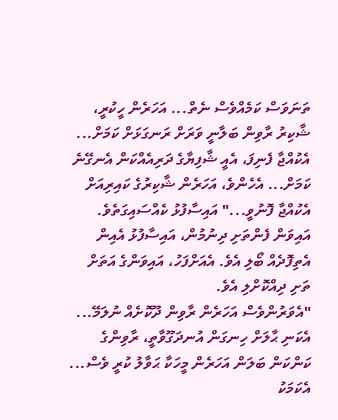ތަނަވަސް ކަމެއްވެސް ނެތް... އަހަރެން ހީކުރީ، ޝާކިރު ރާވިން ބަލާނީ ވަރަށް ރަނގަޅަށް ކަމަށް... އެކުއްޖާ ފެނިފަ، އެއީ ޝާފިޔާގެ ދަރިއެއްކަން އެނގޭނެ ކަމަށް... އެހެންވެ، އަހަރެން ޝާކިރުގެ ކައިރިއަށް އެކުއްޖާ ފޮނުވީ..." އައިސާފުޅު ކެއްސައިގަތެވެ.
އައިވަން ފެންތަށި ދިނުމުން، އައިސާފުޅު އެއިން އެތިފޮދެއް ބޯލި އެވެ. އެއަށްފަހު، އައިވަންގެ އަތަށް ތަށި ދިއްކޮށްލި އެވެ.
"އެވަރުންވެސް އަހަރެން ރާވިން ދޫކޮށެއް ނުލަމޭ... އެކަނި ޙާލަށް ހިނގަން އުނދަގޫވާތީ، ރާވިންގެ ކަންކަން ބަލަން އަހަރެން މީހަކާ ޙަވާލު ކުރީ ވެސް... އެކަމަކު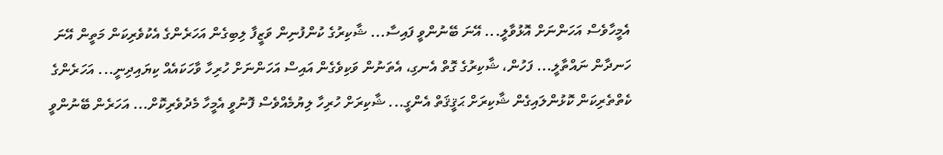އެމީހާވެސް އަހަންނަށް އޮޅުވާލީ... އޭނަ ބޭނުންވީ ފައިސާ... ޝާކިރުގެ ކުންފުނިން ވަޒީފާ ލިބިގެން އަހަރެންގެ އެކުވެރިކަން މަތީން އޭނަ ހަނދާން ނައްތާލީ... ފަހުން، ޝާކިރުގެ ގޮތް އެނގި، އެތަނުން ވަކިވެގެން އައިސް އަހަންނަށް ހުރިހާ ވާހަކައެއް ކިޔައިދިނީ... އަހަރެންގެ ކެތްތެރިކަން ކޮޅުންލައިގެން ޝާކިރަށް ޙަޤީޤަތް އެންގީ... ޝާކިރަށް ހުރިހާ ލިޔުމެއްވެސް ފޮނުވީ އެމީހާ މެދުވެރިކޮށް... އަހަރެން ބޭނުންވީ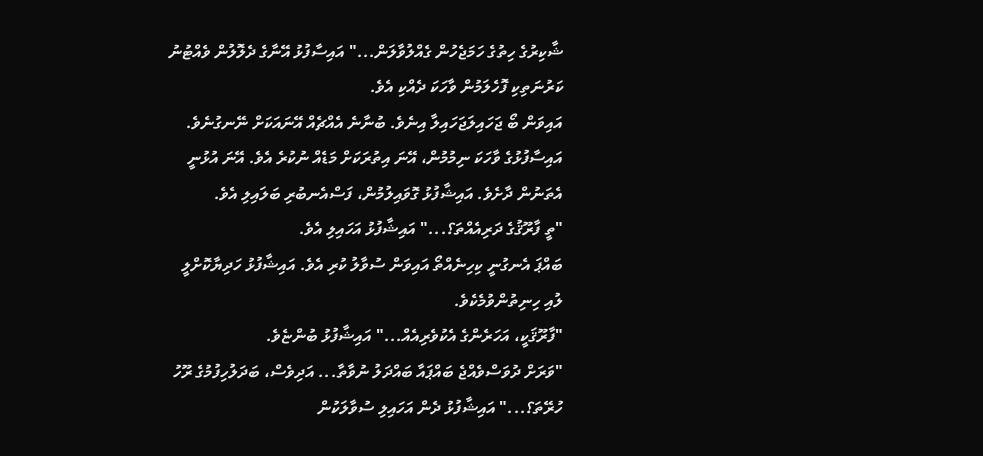ޝާކިރުގެ ހިތުގެ ހަމަޖެހުން ގެއްލުވާލަން..." އައިސާފުޅު އޭނާގެ ދެލޮލުން ވެއްޓުނު ކަރުނަތިކި ފޮހެލަމުން ވާހަކަ ދެއްކި އެވެ.
އައިވަން ބޯ ޖަހައިލަޖަހައިލާ އިނެވެ. ބުނާނެ އެއްޗެއް އޭނައަކަށް ނޭނގުނެވެ. އައިސާފުޅުގެ ވާހަކަ ނިމުމުން، އޭނަ އިތުރަކަށް މަޑެއް ނުކުރެ އެވެ. އޭނަ އުޅުނީ އެތަނުން ދާށެވެ. އައިޝާފުޅު ގޮވައިލުމުން، ފަސްއެނބުރި ބަލައިލި އެވެ.
"ތީ ފާރޫޤުގެ ދަރިއެއްތަ؟..." އައިޝާފުޅު އަހައިލި އެވެ.
ބައްޕަ އެނގުނީ ކިހިނެއްތޯ އައިވަން ސުވާލު ކުރި އެވެ. އައިޝާފުޅު ހަދިޔާކޮށްލީ ލުއި ހިނިތުންވުމެކެވެ.
"ފާރޫޤަކީ، އަހަރެންގެ އެކުވެރިއެއް..." އައިޝާފުޅު ބުންޏެވެ.
"ވަރަށް ދުވަސްވެއްޖެ ބައްޕައާ ބައްދަލު ނުވާތާ... އަދިވެސް، ބަދަލުހިފުމުގެ ރޫހު ހުރޭތަ؟..." އައިޝާފުޅު ދެން އަހައިލި ސުވާލަކުން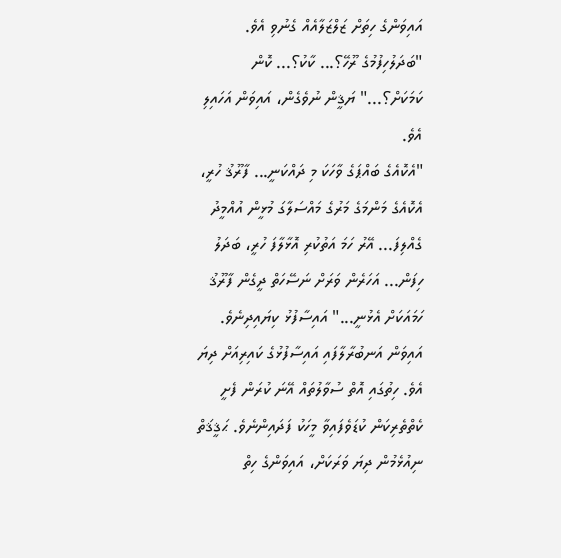އައިވަންގެ ހިތަށް ޒަލްޒަލާއެއް ގެނުވި އެވެ.
"ބަދަލުހިފުމުގެ ރޫހޭ؟... ކާކު؟... ކޮން ކަމަކަށް؟..." ޔަޤީން ނުވެގެން، އައިވަން އަހައިލި އެވެ.
"އެކޮއެގެ ބައްޕަގެ ވާހަކަ މި ދައްކަނީ... ފާރޫޤު ހުރީ، އެކޮއެގެ މަންމަގެ މަރުގެ މައްސަލާގަ މުޅީން އުއްމީދު ގެއްލިފަ... އޭރު ހަމަ އަތުކުރި އޮޅާލާފަ ހުރީ، ބަދަލު ހިފަން... އަހަރެން ވަރަށް ނަސޭހަތް ދީގެން ފާރޫޤު ހަމައަކަށް އެޅުނީ..." އައިސާފުޅު ކިޔައިދިނެވެ.
އައިވަން އަނބުރާލާފައި އައިސާފުޅުގެ ކައިރިއަށް ދިޔަ އެވެ. ހިތުގައި އޮތް ސުވާލުތައް އޭނަ ކުރަން ފެށީ ކެތްތެރިކަން ކުޑަވެފައިވާ މީހަކު ފަދައިންނެވެ. ޙަޤީޤަތް ނިއުޅެމުން ދިޔަ ވަރަކަށް، އައިވަންގެ ހިތް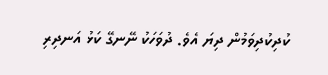ކުދިކުދިވަމުން ދިޔަ އެވެ. ދުވަހަކު ނޭނގޭ ކަޅު އަނދިރި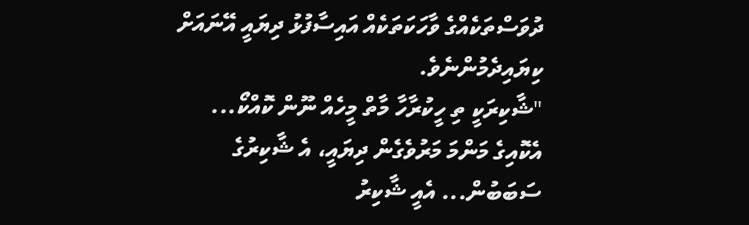ދުވަސްތަކެއްގެ ވާހަކަތަކެއް އައިސާފުޅު ދިޔައީ އޭނައަށް ކިޔައިދެމުންނެވެ.
"ޝާކިރަކީ ތި ހީކުރާހާ މާތް މީހެއް ނޫން ކޮއްކޯ... އެކޮއިގެ މަންމަ މަރުވެގެން ދިޔައީ، އެ ޝާކިރުގެ ސަބަބުން... އެއީ ޝާކިރު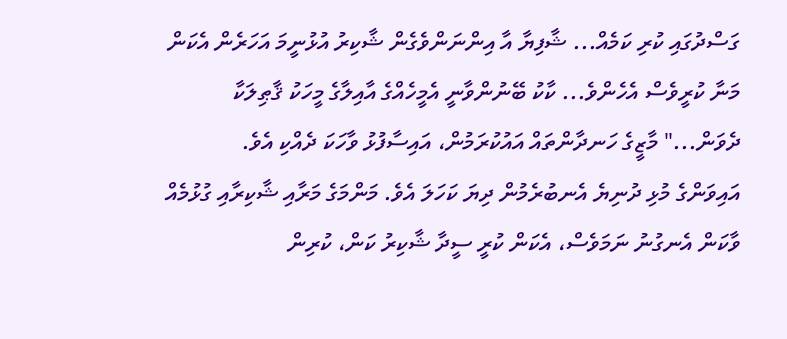ގަސްދުގައި ކުރި ކަމެއް... ޝާފިޔާ އާ އިންނަންވެގެން ޝާކިރު އުޅުނީމަ އަހަރެން އެކަން މަނާ ކުރީވެސް އެހެންވެ... ކާކު ބޭނުންވާނީ އެމީހެއްގެ އާއިލާގެ މީހަކު ޤާޠިލަކާ ދެވަން..." މާޒީގެ ހަނދާންތައް އައުކުރަމުން، އައިސާފުޅު ވާހަކަ ދެއްކި އެވެ.
އައިވަންގެ މުޅި ދުނިޔެ އެނބުރެމުން ދިޔަ ކަހަލަ އެވެ. މަންމަގެ މަރާއި ޝާކިރާއި ގުޅުމެއް ވާކަން އެނގުނު ނަމަވެސް، އެކަން ކުރީ ސީދާ ޝާކިރު ކަން، ކުރިން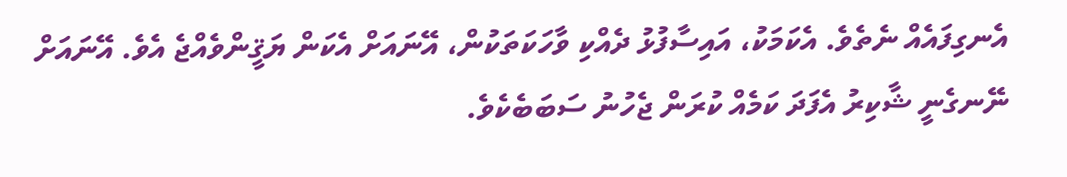އެނގިފައެއް ނެތެވެ. އެކަމަކު، އައިސާފުޅު ދެއްކި ވާހަކަތަކުން، އޭނައަށް އެކަން ޔަޤީންވެއްޖެ އެވެ. އޭނައަށް ނޭނގެނީ ޝާކިރު އެފަދަ ކަމެއް ކުރަން ޖެހުނު ސަބަބެކެވެ.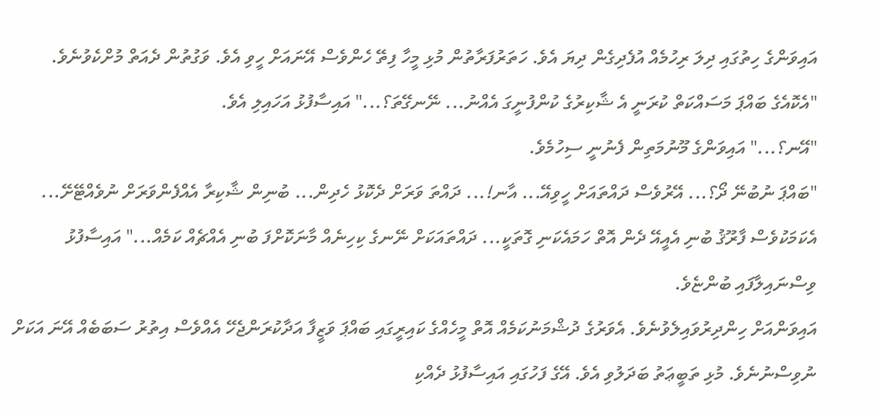އައިވަންގެ ހިތުގައި ދިލަ ރިހުމެއް އުފެދިގެން ދިޔަ އެވެ. ހަތަރުފަރާތުން މުޅި މީހާ ފިތޭ ހެންވެސް އޭނައަށް ހީވި އެވެ. ވަގުތުން ދެއަތް މުށްކެވުނެވެ.
"އެކޮއެގެ ބައްޕަ މަސައްކަތް ކުރަނީ އެ ޝާކިރުގެ ކުންފުނީގަ އެއްނު... ނޭނގޭތަ؟..." އައިސާފުޅު އަހައިލި އެވެ.
"އޭނ؟..." އައިވަންގެ މޫނުމަތިން ފެނުނީ ސިހުމެވެ.
"ބައްޕަ ނުބުނޭ ދޯ؟... އޭރުވެސް ދައްތައަށް ހީވިއޭ... އާނ!... ދައްތަ ވަރަށް ދެކޮޅު ހެދިން... ބުނިން ޝާކިރާ އެއްފެންވަރަށް ނުވެއްޓޭށޭ... އެކަމަކުވެސް ފާރޫޤު ބުނި އެއީއޭ ދެން އޮތް ހަމައެކަނި ގޮތަކީ... ދައްތައަކަށް ނޭނގެ ކިހިނެއް މާނަކޮށްފަ ބުނި އެއްޗެއް ކަމެއް..." އައިސާފުޅު ވިސްނައިލާފައި ބުންޏެވެ.
އައިވަންއަށް ހިންދިރުވައިލެވުނެވެ. އެވަރުގެ ދުޝްމަނުކަމެއް އޮތް މީހެއްގެ ކައިރީގައި ބައްޕަ ވަޒީފާ އަދާކުރަންޖެހޭ އެއްވެސް އިތުރު ސަބަބެއް އޭނަ އަކަށް ނުވިސްނުނެވެ. މުޅި ތަބީޢަތު ބަދަލުވި އެވެ. އޭގެ ފަހުގައި އައިސާފުޅު ދެއްކި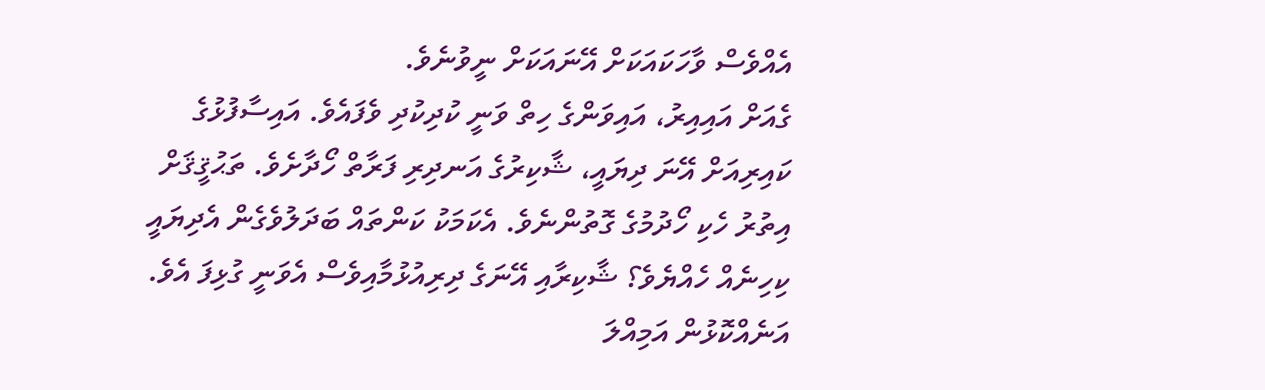އެއްވެސް ވާހަކައަކަށް އޭނައަކަށް ނީވުނެވެ.
ގެއަށް އައިއިރު، އައިވަންގެ ހިތް ވަނީ ކުދިކުދި ވެފައެވެ. އައިސާފުޅުގެ ކައިރިއަށް އޭނަ ދިޔައީ، ޝާކިރުގެ އަނދިރި ފަރާތް ހޯދާށެވެ. ތަޙުޤީޤަށް އިތުރު ހެކި ހޯދުމުގެ ގޮތުންނެވެ. އެކަމަކު ކަންތައް ބަދަލުވެގެން އެދިޔައީ ކިހިނެއް ހެއްޔެވެ؟ ޝާކިރާއި އޭނަގެ ދިރިއުޅުމާއިވެސް އެވަނީ ގުޅިފަ އެވެ. އަނެއްކޮޅުން އަމިއްލަ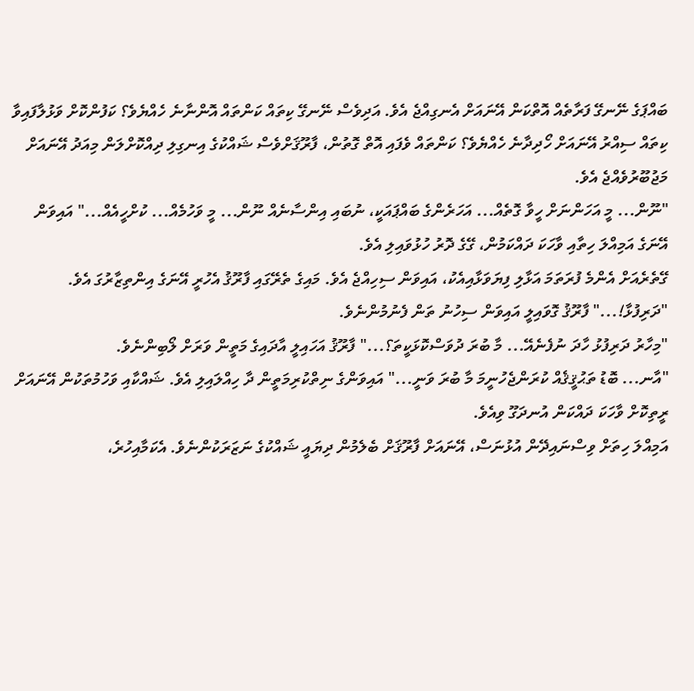ބައްޕަގެ ނޭނގޭ ފަރާތެއް އޮތްކަން އޭނައަށް އެނގިއްޖެ އެވެ. އަދިވެސް ނޭނގޭ ކިތައް ކަންތައް އޮންނާނެ ހެއްޔެވެ؟ ކަފުންކޮށް ވަޅުލާފައިވާ ކިތައް ސިއްރު އޭނައަށް ހޯދިދާނެ ހެއްޔެވެ؟ ކަންތައް ވެފައި އޮތް ގޮތުން، ފާރޫޤަށްވެސް ޝައްކުގެ އިނގިލި ދިއްކޮށްލަން މިއަދު އޭނައަށް މަޖުބޫރުވެއްޖެ އެވެ.
"ނޫން... މީ އަހަންނަށް ހީވާ ގޮތެއް... އަހަރެންގެ ބައްޕައަކީ، ނުބައި އިންސާނެއް ނޫން... މީ ވަހުމެއް... ކުށްހީއެއް..." އައިވަން އޭނަގެ އަމިއްލަ ހިތާއި ވާހަކަ ދައްކަމުން، ގޭގެ ދޮރު ހުޅުވައިލި އެވެ.
ގޭތެރެއަށް އެންމެ ފުރަތަމަ އަޅާލި ފިޔަވަޅާއިއެކު، އައިވަން ސިހިއްޖެ އެވެ. މައިގެ ތެރޭގައި ފާރޫޤު އެހުރީ އޭނަގެ އިންތިޒާރުގަ އެވެ.
"ދަރިފުޅާ!..." ފާރޫޤު ގޮވައިލީ އައިވަން ސިހުނު ތަން ފެނުމުންނެވެ.
"މިހާރު ދަރިފުޅު ހާދަ ނުފެނެއޭ... މާ ބުރަ ދުވަސްކޮޅަކީތަ؟..." ފާރޫޤު އަހައިލީ އާދައިގެ މަތީން ވަރަށް ލޯބިންނެވެ.
"އާނ... ބޮޑު ތަޙުޤީޤެއް ކުރަންޖެހުނީމަ މާ ބުރަ ވަނީ..." އައިވަންގެ ނިތްކުރިމަތީން ދާ ހިއްލައިލި އެވެ. ޝައްކާއި ވަހުމުތަކުން އޭނައަށް ރީތިކޮށް ވާހަކަ ދައްކަން އުނދަގޫ ވިއެވެ.
އަމިއްލަ ހިތަށް ވިސްނައިދޭން އުޅުނަސް، އޭނައަށް ފާރޫޤަށް ބެލެމުން ދިޔައީ ޝައްކުގެ ނަޒަރަކުންނެވެ. އެކަމާއިހުރެ،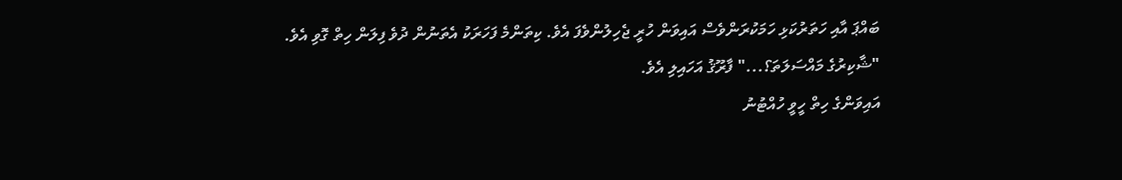ބައްޕަ އާއި ހަތަރުކަޅި ހަމަކުރަންވެސް އައިވަން ހުރީ ޖެހިލުންވެފަ އެވެ. ކިތަންމެ ފަހަރަކު އެތަނުން ދުވެ ފިލަން ހިތް ގޮވި އެވެ.
"ޝާކިރުގެ މައްސަލަތަ؟..." ފާރޫޤު އަހައިލި އެވެ.
އައިވަންގެ ހިތް ހީވީ ހުއްޓުނު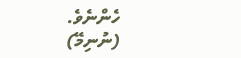ހެންނެވެ.
(ނުނިމޭ)